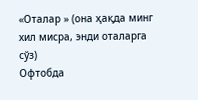«Оталар » (она ҳақда минг хил мисра, энди оталарга сўз)
Офтобда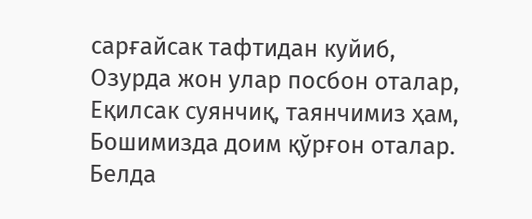сарғайсак тафтидан куйиб,
Озурда жон улар посбон оталар,
Еқилсак суянчиқ, таянчимиз ҳам,
Бошимизда доим қўрғон оталар.
Белда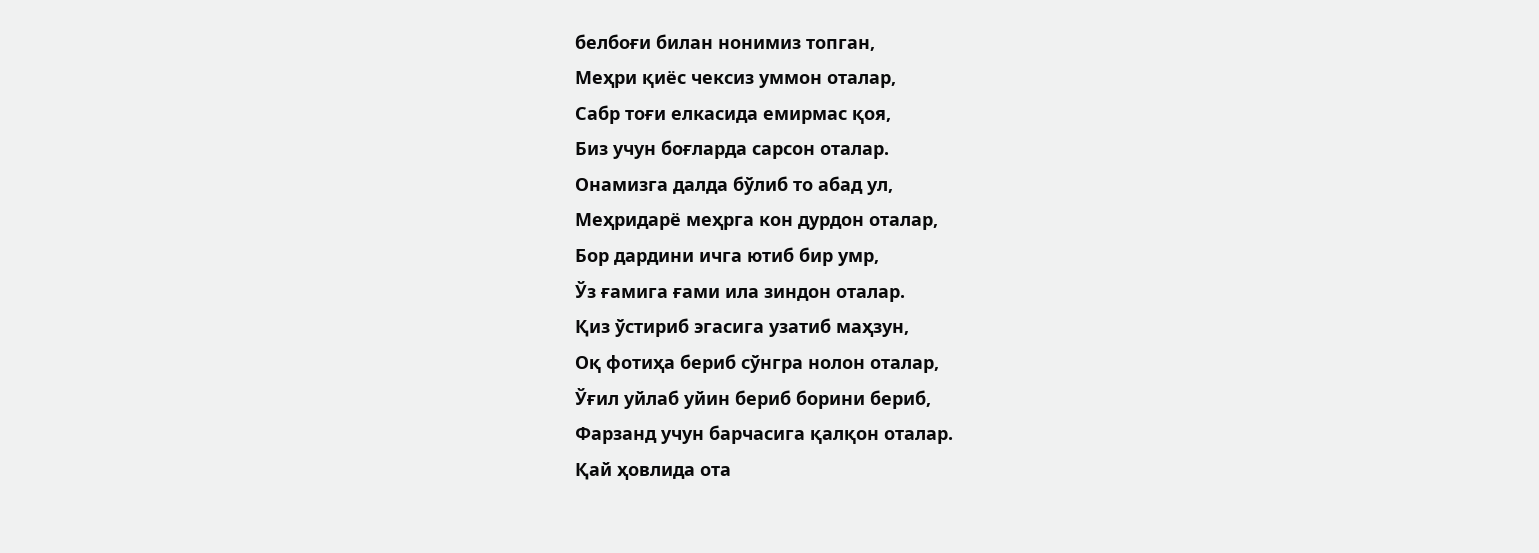белбоғи билан нонимиз топган,
Меҳри қиёс чексиз уммон оталар,
Сабр тоғи елкасида емирмас қоя,
Биз учун боғларда сарсон оталар.
Онамизга далда бўлиб то абад ул,
Меҳридарё меҳрга кон дурдон оталар,
Бор дардини ичга ютиб бир умр,
Ўз ғамига ғами ила зиндон оталар.
Қиз ўстириб эгасига узатиб маҳзун,
Оқ фотиҳа бериб сўнгра нолон оталар,
Ўғил уйлаб уйин бериб борини бериб,
Фарзанд учун барчасига қалқон оталар.
Қай ҳовлида ота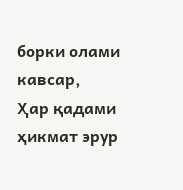борки олами кавсар,
Ҳар қадами ҳикмат эрур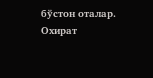бўстон оталар.
Охират